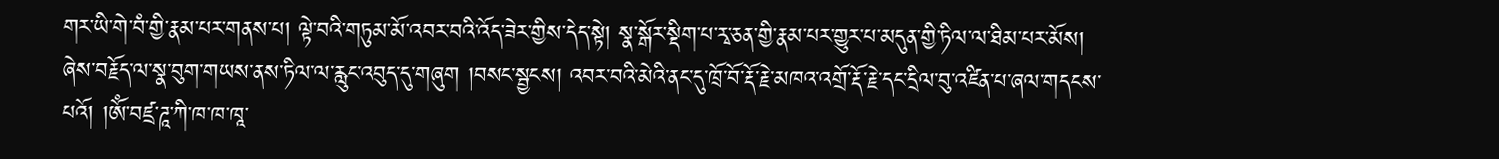གར་ཡི་གེ་བཾ་གྱི་རྣམ་པར་གནས་པ། ལྟེ་བའི་གཏུམ་མོ་འབར་བའི་འོད་ཟེར་གྱིས་དེད་སྟེ། སྣ་སྒོར་སྡིག་པ་རྭ་ཅན་གྱི་རྣམ་པར་གྱུར་པ་མདུན་གྱི་ཏིལ་ལ་ཐིམ་པར་མོས། ཞེས་བརྗོད་ལ་སྣ་བུག་གཡས་ནས་ཏིལ་ལ་རླུང་འབུད་དུ་གཞུག །བསང་སྦྱངས། འབར་བའི་མེའི་ནང་དུ་ཁྲོ་བོ་རྡོ་རྗེ་མཁའ་འགྲོ་རྡོ་རྗེ་དང་དྲིལ་བུ་འཛིན་པ་ཞལ་གདངས་པའོ། །ༀ་བཛྲ་ཌཱ་ཀི་ཁ་ཁ་ཁཱ་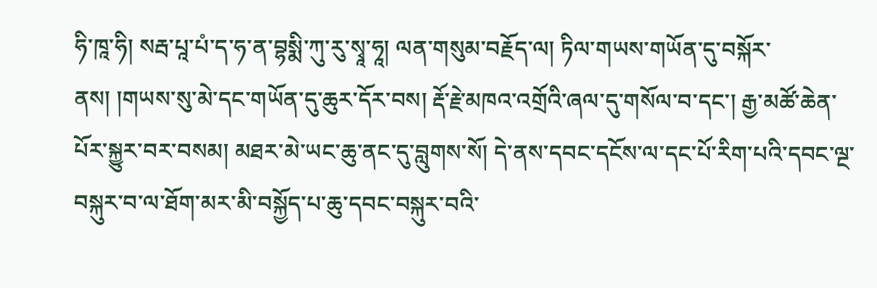ཧི་ཁཱ་ཧི། སརྦ་པཱ་པཾ་ད་ཧ་ན་བྷསྨི་ཀུ་རུ་སྭཱ་ཧཱ། ལན་གསུམ་བརྗོད་ལ། ཏིལ་གཡས་གཡོན་དུ་བསྐོར་ནས། །གཡས་སུ་མེ་དང་གཡོན་དུ་ཆུར་དོར་བས། རྡོ་རྗེ་མཁའ་འགྲོའི་ཞལ་དུ་གསོལ་བ་དང་། རྒྱ་མཚོ་ཆེན་པོར་སྐྱུར་བར་བསམ། མཐར་མེ་ཡང་ཆུ་ནང་དུ་བླུགས་སོ། དེ་ནས་དབང་དངོས་ལ་དང་པོ་རིག་པའི་དབང་ལྔ་བསྐུར་བ་ལ་ཐོག་མར་མི་བསྐྱོད་པ་ཆུ་དབང་བསྐུར་བའི་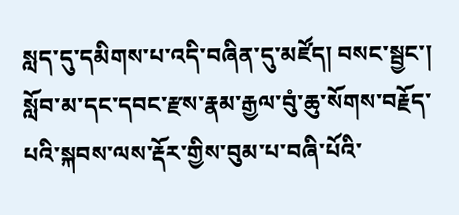སླད་དུ་དམིགས་པ་འདི་བཞིན་དུ་མཛོད། བསང་སྦྱང་། སློབ་མ་དང་དབང་རྫས་རྣམ་རྒྱལ་བུཾ་ཆུ་སོགས་བརྗོད་པའི་སྐབས་ལས་རྡོར་གྱིས་བུམ་པ་བཞི་པོའི་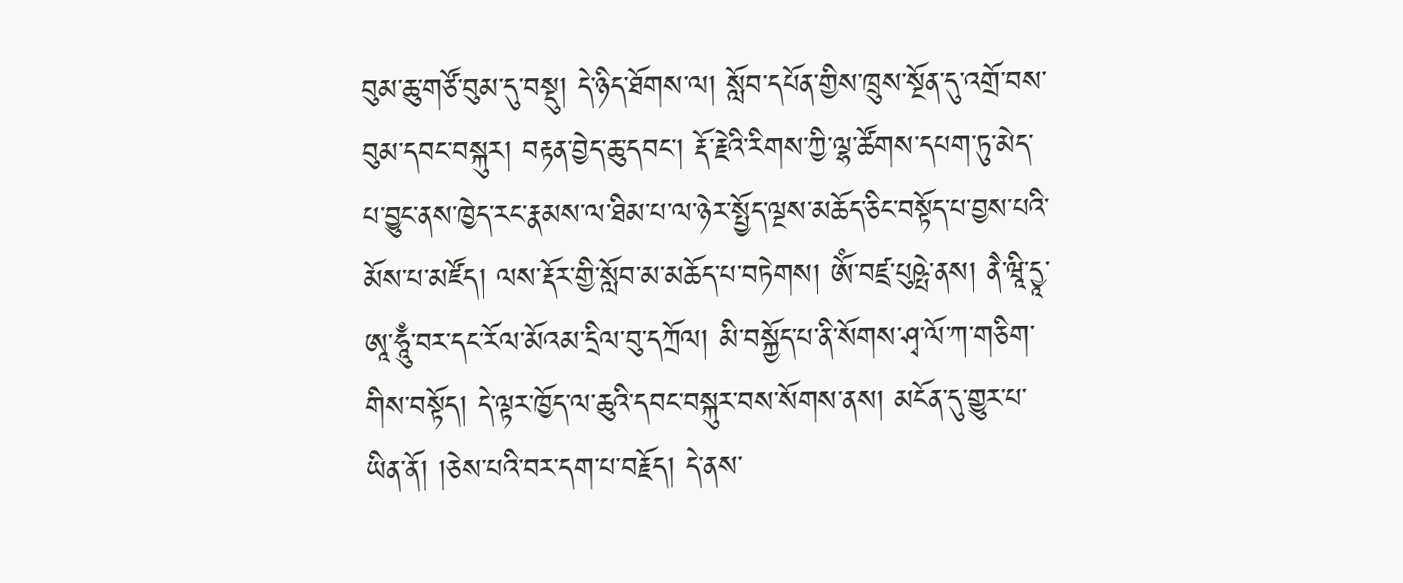བུམ་ཆུ་གཙོ་བུམ་དུ་བསྡུ། དེ་ཉིད་ཐོགས་ལ། སློབ་དཔོན་གྱིས་ཁྲུས་སྔོན་དུ་འགྲོ་བས་བུམ་དབང་བསྐུར། བརྟན་བྱེད་ཆུ་དབང་། རྡོ་རྗེའི་རིགས་ཀྱི་ལྷ་ཚོགས་དཔག་ཏུ་མེད་པ་བྱུང་ནས་ཁྱེད་རང་རྣམས་ལ་ཐིམ་པ་ལ་ཉེར་སྤྱོད་ལྔས་མཆོད་ཅིང་བསྟོད་པ་བྱས་པའི་མོས་པ་མཛོད། ལས་རྡོར་གྱི་སློབ་མ་མཆོད་པ་བཏེགས། ༀ་བཛྲ་པུཥྤེ་ནས། ནཻ་ཝཱི་དྱཱ་ཨཱ་ཧཱུྃ་བར་དང་རོལ་མོའམ་དྲིལ་བུ་དཀྲོལ། མི་བསྐྱོད་པ་ནི་སོགས་ཤྭ་ལོ་ཀ་གཅིག་གིས་བསྟོད། དེ་ལྟར་ཁྱོད་ལ་ཆུའི་དབང་བསྐུར་བས་སོགས་ནས། མངོན་དུ་གྱུར་པ་ཡིན་ནོ། །ཅེས་པའི་བར་དག་པ་བརྗོད། དེ་ནས་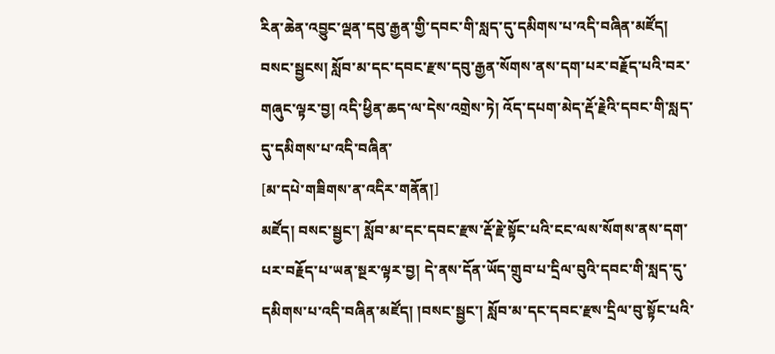རིན་ཆེན་འབྱུང་ལྡན་དབུ་རྒྱན་གྱི་དབང་གི་སླད་དུ་དམིགས་པ་འདི་བཞིན་མཛོད། བསང་སྦྱངས། སློབ་མ་དང་དབང་རྫས་དབུ་རྒྱན་སོགས་ནས་དག་པར་བརྗོད་པའི་བར་གཞུང་ལྟར་བྱ། འདི་ཕྱིན་ཆད་ལ་དེས་འགྲེས་ཏེ། འོད་དཔག་མེད་རྡོ་རྗེའི་དབང་གི་སླད་དུ་དམིགས་པ་འདི་བཞིན་
[མ་དཔེ་གཟིགས་ན་འདིར་གནོན།]
མཛོད། བསང་སྦྱང་། སློབ་མ་དང་དབང་རྫས་རྡོ་རྗེ་སྟོང་པའི་ངང་ལས་སོགས་ནས་དག་པར་བརྗོད་པ་ཡན་སྔར་ལྟར་བྱ། དེ་ནས་དོན་ཡོད་གྲུབ་པ་དྲིལ་བུའི་དབང་གི་སླད་དུ་དམིགས་པ་འདི་བཞིན་མཛོད། །བསང་སྦྱང་། སློབ་མ་དང་དབང་རྫས་དྲིལ་བུ་སྟོང་པའི་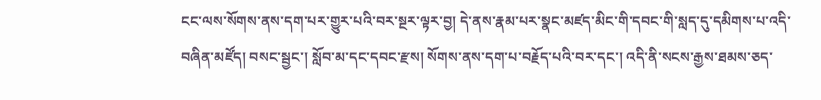ངང་ལས་སོགས་ནས་དག་པར་གྱུར་པའི་བར་སྔར་ལྟར་བྱ། དེ་ནས་རྣམ་པར་སྣང་མཛད་མིང་གི་དབང་གི་སླད་དུ་དམིགས་པ་འདི་བཞིན་མཛོད། བསང་སྦྱང་། སློབ་མ་དང་དབང་རྫས། སོགས་ནས་དག་པ་བརྗོད་པའི་བར་དང་། འདི་ནི་སངས་རྒྱས་ཐམས་ཅད་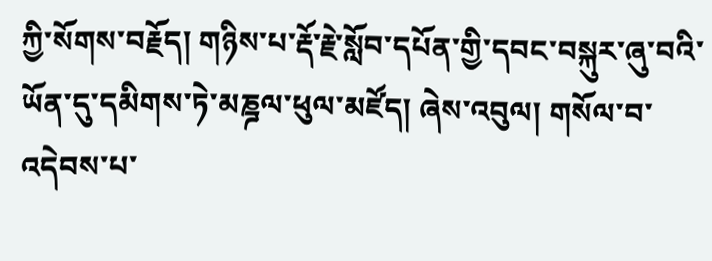ཀྱི་སོགས་བརྗོད། གཉིས་པ་རྡོ་རྗེ་སློབ་དཔོན་གྱི་དབང་བསྐུར་ཞུ་བའི་ཡོན་དུ་དམིགས་ཏེ་མཎྜལ་ཕུལ་མཛོད། ཞེས་འབུལ། གསོལ་བ་འདེབས་པ་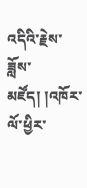འདིའི་རྗེས་ཟློས་མཛོད། །འཁོར་ལོ་ཕྱིར་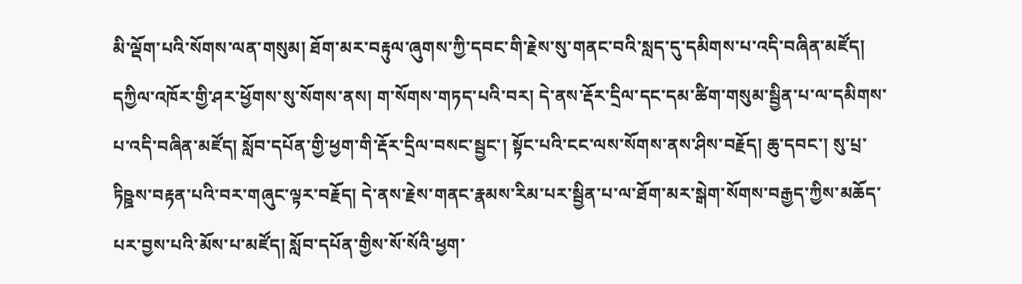མི་ལྡོག་པའི་སོགས་ལན་གསུམ། ཐོག་མར་བརྟུལ་ཞུགས་ཀྱི་དབང་གི་རྗེས་སུ་གནང་བའི་སླད་དུ་དམིགས་པ་འདི་བཞིན་མཛོད། དཀྱིལ་འཁོར་གྱི་ཤར་ཕྱོགས་སུ་སོགས་ནས། ག་སོགས་གཏད་པའི་བར། དེ་ནས་རྡོར་དྲིལ་དང་དམ་ཚིག་གསུམ་སྦྱིན་པ་ལ་དམིགས་པ་འདི་བཞིན་མཛོད། སློབ་དཔོན་གྱི་ཕྱག་གི་རྡོར་དྲིལ་བསང་སྦྱང་། སྟོང་པའི་ངང་ལས་སོགས་ནས་ཤིས་བརྗོད། ཆུ་དབང་། སུ་པྲ་ཏིཥྛས་བརྟན་པའི་བར་གཞུང་ལྟར་བརྗོད། དེ་ནས་རྗེས་གནང་རྣམས་རིམ་པར་སྦྱིན་པ་ལ་ཐོག་མར་སྒེག་སོགས་བརྒྱད་ཀྱིས་མཆོད་པར་བྱས་པའི་མོས་པ་མཛོད། སློབ་དཔོན་གྱིས་སོ་སོའི་ཕྱག་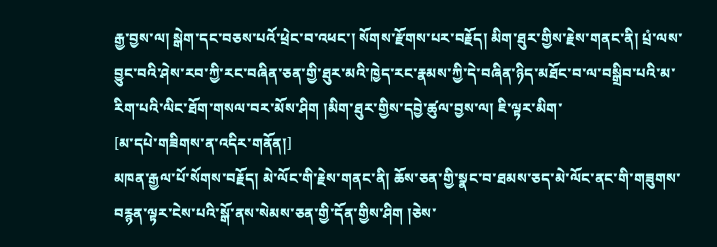རྒྱ་བྱས་ལ། སྒེག་དང་བཅས་པའོ་ཕྲེང་བ་འཕང་། སོགས་རྫོགས་པར་བརྗོད། མིག་ཐུར་གྱིས་རྗེས་གནང་ནི། པྲཾ་ལས་བྱུང་བའི་ཤེས་རབ་ཀྱི་རང་བཞིན་ཅན་གྱི་ཐུར་མའི་ཁྱེད་རང་རྣམས་ཀྱི་དེ་བཞིན་ཉིད་མཐོང་བ་ལ་བསྒྲིབ་པའི་མ་རིག་པའི་ལིང་ཐོག་གསལ་བར་མོས་ཤིག །མིག་ཐུར་གྱིས་དབྱེ་ཚུལ་བྱས་ལ། ཇི་ལྟར་མིག་
[མ་དཔེ་གཟིགས་ན་འདིར་གནོན།]
མཁན་རྒྱལ་པོ་སོགས་བརྗོད། མེ་ལོང་གི་རྗེས་གནང་ནི། ཆོས་ཅན་གྱི་སྣང་བ་ཐམས་ཅད་མེ་ལོང་ནང་གི་གཟུགས་བརྙན་ལྟར་ངེས་པའི་སྒོ་ནས་སེམས་ཅན་གྱི་དོན་གྱིས་ཤིག །ཅེས་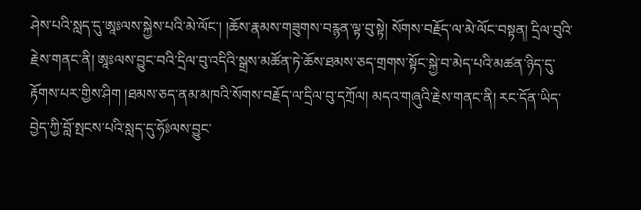ཤེས་པའི་སླད་དུ་ཨཱཿལས་སྐྱེས་པའི་མེ་ལོང་། །ཆོས་རྣམས་གཟུགས་བརྙན་ལྟ་བུ་སྟེ། སོགས་བརྗོད་ལ་མེ་ལོང་བསྟན། དྲིལ་བུའི་རྗེས་གནང་ནི། ཨཱཿལས་བྱུང་བའི་དྲིལ་བུ་འདིའི་སྒྲས་མཚོན་ཏེ་ཆོས་ཐམས་ཅད་གྲགས་སྟོང་སྐྱེ་བ་མེད་པའི་མཚན་ཉིད་དུ་རྟོགས་པར་གྱིས་ཤིག །ཐམས་ཅད་ནམ་མཁའི་སོགས་བརྗོད་ལ་དྲིལ་བུ་དཀྲོལ། མདའ་གཞུའི་རྗེས་གནང་ནི། རང་དོན་ཡིད་བྱེད་ཀྱི་བློ་སྤངས་པའི་སླད་དུ་ཧོཿལས་བྱུང་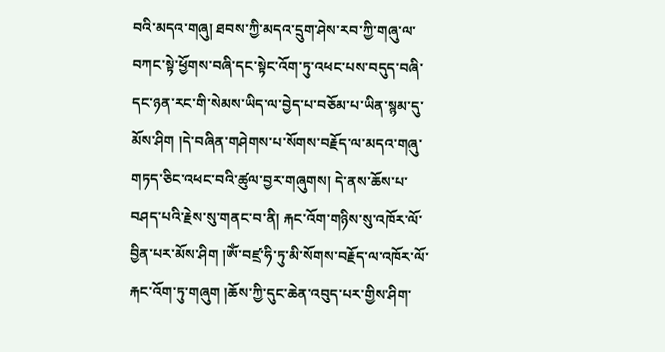བའི་མདའ་གཞུ། ཐབས་ཀྱི་མདའ་དྲུག་ཤེས་རབ་ཀྱི་གཞུ་ལ་བཀང་སྟེ་ཕྱོགས་བཞི་དང་སྟེང་འོག་ཏུ་འཕང་པས་བདུད་བཞི་དང་ཉན་རང་གི་སེམས་ཡིད་ལ་བྱེད་པ་བཅོམ་པ་ཡིན་སྙམ་དུ་མོས་ཤིག །དེ་བཞིན་གཤེགས་པ་སོགས་བརྗོད་ལ་མདའ་གཞུ་གཏད་ཅིང་འཕང་བའི་ཚུལ་བྱར་གཞུགས། དེ་ནས་ཆོས་པ་བཤད་པའི་རྗེས་སུ་གནང་བ་ནི། རྐང་འོག་གཉིས་སུ་འཁོར་ལོ་བྱིན་པར་མོས་ཤིག །ༀ་བཛྲ་ཧི་ཏུ་མི་སོགས་བརྗོད་ལ་འཁོར་ལོ་རྐང་འོག་ཏུ་གཞུག །ཆོས་ཀྱི་དུང་ཆེན་འབུད་པར་གྱིས་ཤིག་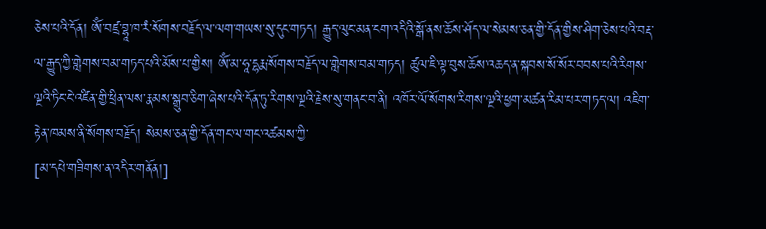ཅེས་པའི་དོན། ༀ་བཛྲ་བྷཱ་ཁ་རཾ་སོགས་བརྗོད་ལ་ལག་གཡས་སུ་དུང་གཏད། རྒྱུད་ལུང་མན་ངག་འདིའི་སྒོ་ནས་ཆོས་ཤོད་ལ་སེམས་ཅན་གྱི་དོན་གྱིས་ཤིག་ཅེས་པའི་བརྡ་ལ་རྒྱུད་ཀྱི་གླེགས་བམ་གཏད་པའི་མོས་པ་གྱིས། ༀ་མ་ཧཱ་དྷརྨ་སོགས་བརྗོད་ལ་གླེགས་བམ་གཏད། ཚུལ་ཇི་ལྟ་བུས་ཆོས་འཆད་ན་སྐབས་སོ་སོར་བབས་པའི་རིགས་ལྔའི་ཏིང་ངེ་འཛིན་གྱི་ཕྲིན་ལས་རྣམས་སྒྲུབ་ཅིག་ཞེས་པའི་དོན་ཏུ་རིགས་ལྔའི་རྗེས་སུ་གནང་བ་ནི། འཁོར་ལོ་སོགས་རིགས་ལྔའི་ཕྱག་མཚན་རིམ་པར་གཏད་ལ། འཇིག་རྟེན་ཁམས་ནི་སོགས་བརྗོད། སེམས་ཅན་གྱི་དོན་གང་ལ་གང་འཚམས་ཀྱི་
[མ་དཔེ་གཟིགས་ན་འདིར་གནོན།]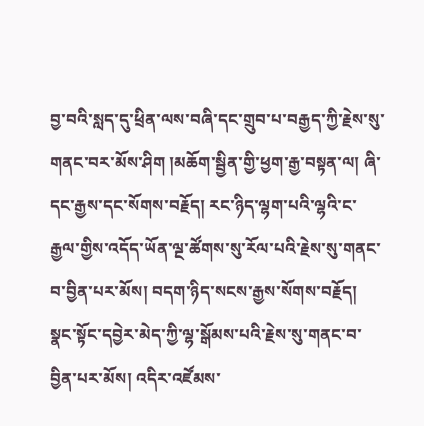བྱ་བའི་སླད་དུ་ཕྲིན་ལས་བཞི་དང་གྲུབ་པ་བརྒྱད་ཀྱི་རྗེས་སུ་གནང་བར་མོས་ཤིག །མཆོག་སྦྱིན་གྱི་ཕྱག་རྒྱ་བསྟན་ལ། ཞི་དང་རྒྱས་དང་སོགས་བརྗོད། རང་ཉིད་ལྷག་པའི་ལྷའི་ང་རྒྱལ་གྱིས་འདོད་ཡོན་ལྔ་ཚོགས་སུ་རོལ་པའི་རྗེས་སུ་གནང་བ་བྱིན་པར་མོས། བདག་ཉིད་སངས་རྒྱས་སོགས་བརྗོད། སྣང་སྟོང་དབྱེར་མེད་ཀྱི་ལྷ་སྒོམས་པའི་རྗེས་སུ་གནང་བ་བྱིན་པར་མོས། འདིར་འཛོམས་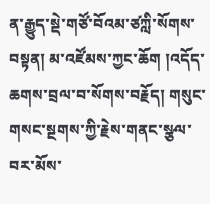ན་རྒྱུད་སྡེ་གཙོ་བོའམ་ཙཀླི་སོགས་བསྟན། མ་འཛོམས་ཀྱང་ཆོག །འདོད་ཆགས་བྲལ་བ་སོགས་བརྗོད། གསུང་གསང་སྔགས་ཀྱི་རྗེས་གནང་སྩལ་བར་མོས་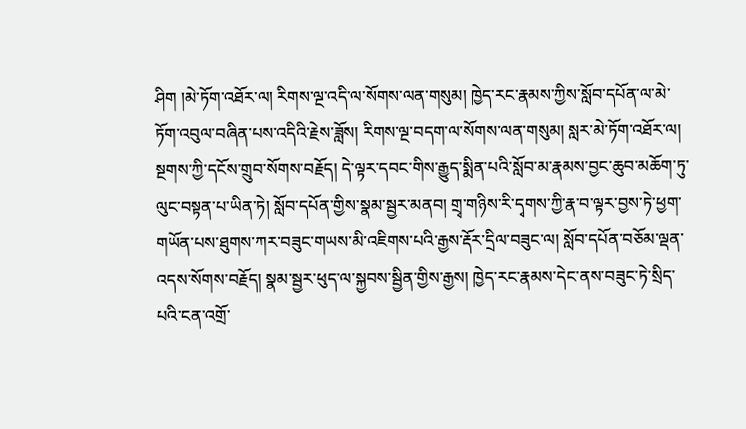ཤིག །མེ་ཏོག་འཐོར་ལ། རིགས་ལྔ་འདི་ལ་སོགས་ལན་གསུམ། ཁྱེད་རང་རྣམས་ཀྱིས་སློབ་དཔོན་ལ་མེ་ཏོག་འབུལ་བཞིན་པས་འདིའི་རྗེས་ཟློས། རིགས་ལྔ་བདག་ལ་སོགས་ལན་གསུམ། སླར་མེ་ཏོག་འཐོར་ལ། སྔགས་ཀྱི་དངོས་གྲུབ་སོགས་བརྗོད། དེ་ལྟར་དབང་གིས་རྒྱུད་སྨིན་པའི་སློབ་མ་རྣམས་བྱང་ཆུབ་མཆོག་ཏུ་ལུང་བསྟན་པ་ཡིན་ཏེ། སློབ་དཔོན་གྱིས་སྣམ་སྦྱར་མནབ། གྲྭ་གཉིས་རི་དྭགས་ཀྱི་རྣ་བ་ལྟར་བྱས་ཏེ་ཕྱག་གཡོན་པས་ཐུགས་ཀར་བཟུང་གཡས་མི་འཇིགས་པའི་རྒྱས་རྡོར་དྲིལ་བཟུང་ལ། སློབ་དཔོན་བཅོམ་ལྡན་འདས་སོགས་བརྗོད། སྣམ་སྦྱར་ཕུད་ལ་སྐྱབས་སྦྱིན་གྱིས་རྒྱས། ཁྱེད་རང་རྣམས་དེང་ནས་བཟུང་ཏེ་སྲིད་པའི་ངན་འགྲོ་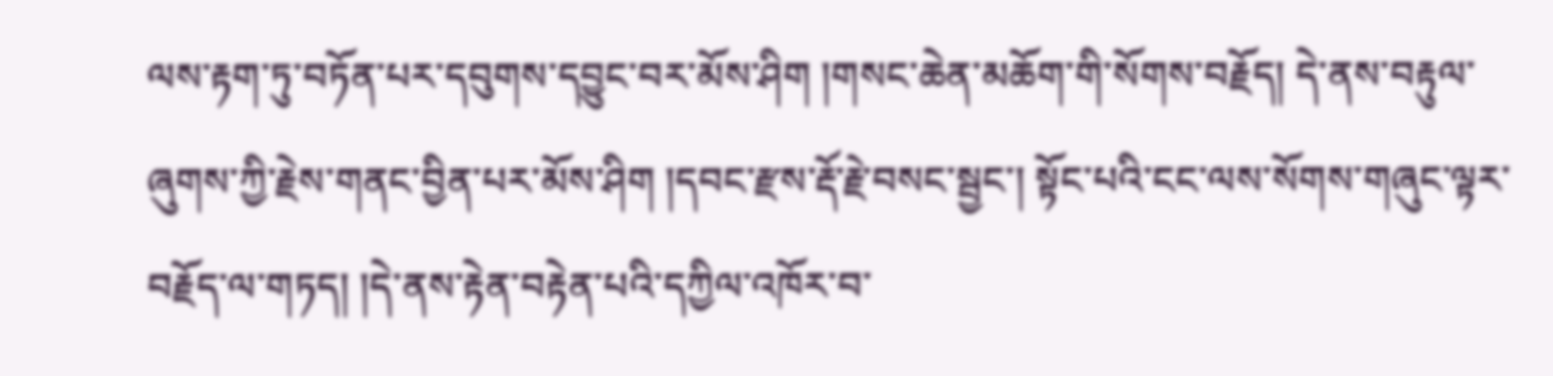ལས་རྟག་ཏུ་བཏོན་པར་དབུགས་དབྱུང་བར་མོས་ཤིག །གསང་ཆེན་མཆོག་གི་སོགས་བརྗོད། དེ་ནས་བརྟུལ་ཞུགས་ཀྱི་རྗེས་གནང་བྱིན་པར་མོས་ཤིག །དབང་རྫས་རྡོ་རྗེ་བསང་སྦྱང་། སྟོང་པའི་ངང་ལས་སོགས་གཞུང་ལྟར་བརྗོད་ལ་གཏད། །དེ་ནས་རྟེན་བརྟེན་པའི་དཀྱིལ་འཁོར་བ་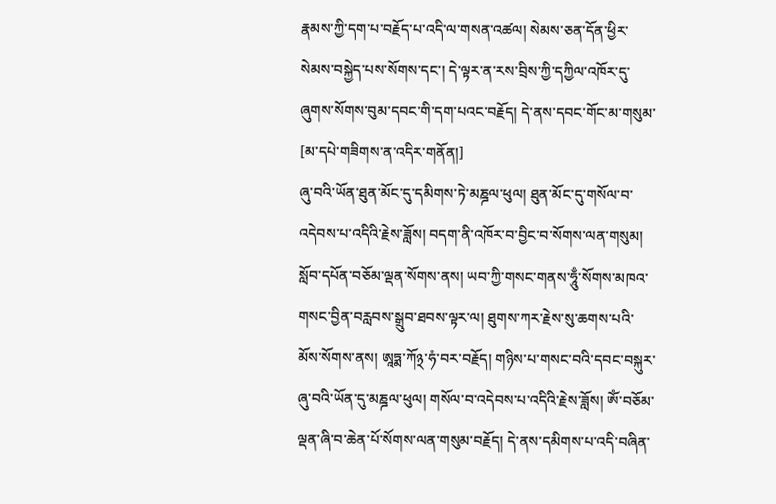རྣམས་ཀྱི་དག་པ་བརྗོད་པ་འདི་ལ་གསན་འཚལ། སེམས་ཅན་དོན་ཕྱིར་སེམས་བསྐྱེད་པས་སོགས་དང་། དེ་ལྟར་ན་རས་བྲིས་ཀྱི་དཀྱིལ་འཁོར་དུ་ཞུགས་སོགས་བུམ་དབང་གི་དག་པའང་བརྗོད། དེ་ནས་དབང་གོང་མ་གསུམ་
[མ་དཔེ་གཟིགས་ན་འདིར་གནོན།]
ཞུ་བའི་ཡོན་ཐུན་མོང་དུ་དམིགས་ཏེ་མཎྜལ་ཕུལ། ཐུན་མོང་དུ་གསོལ་བ་འདེབས་པ་འདིའི་རྗེས་ཟློས། བདག་ནི་འཁོར་བ་བྱིང་བ་སོགས་ལན་གསུམ། སློབ་དཔོན་བཅོམ་ལྡན་སོགས་ནས། ཡབ་ཀྱི་གསང་གནས་ཧཱུྃ་སོགས་མཁའ་གསང་བྱིན་བརླབས་སྒྲུབ་ཐབས་ལྟར་ལ། ཐུགས་ཀར་རྗེས་སུ་ཆགས་པའི་མོས་སོགས་ནས། ཨཱཏྨ་ཀོ྅་ཧཾ་བར་བརྗོད། གཉིས་པ་གསང་བའི་དབང་བསྐུར་ཞུ་བའི་ཡོན་དུ་མཎྜལ་ཕུལ། གསོལ་བ་འདེབས་པ་འདིའི་རྗེས་ཟློས། ༀ་བཅོམ་ལྡན་ཞི་བ་ཆེན་པོ་སོགས་ལན་གསུམ་བརྗོད། དེ་ནས་དམིགས་པ་འདི་བཞིན་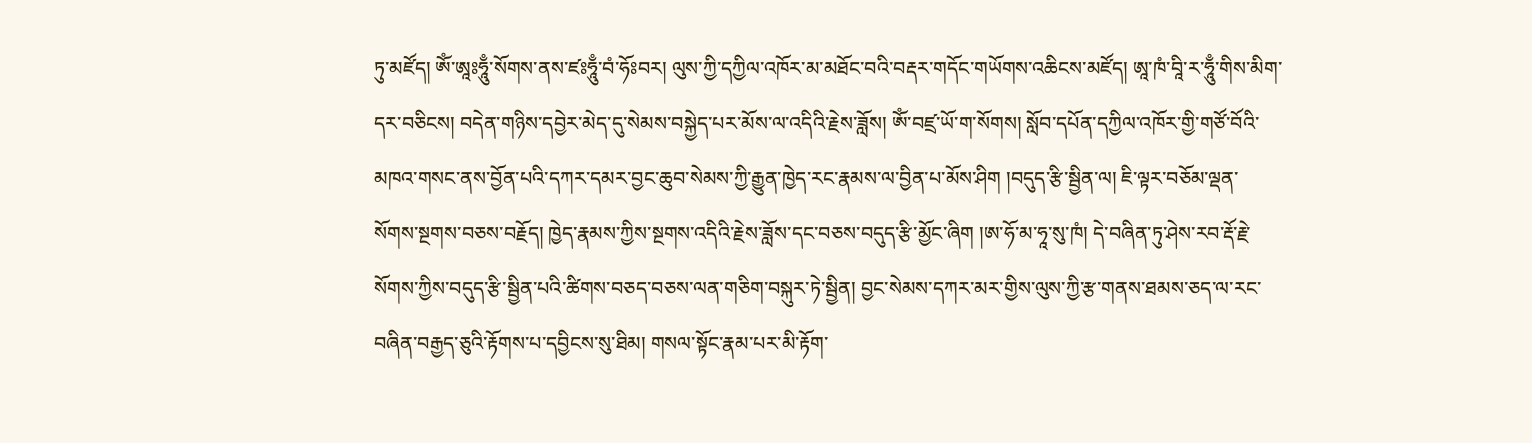ཏུ་མཛོད། ༀ་ཨཱཿཧཱུྃ་སོགས་ནས་ཛཿཧཱུྃ་བཾ་ཧོཿབར། ལུས་ཀྱི་དཀྱིལ་འཁོར་མ་མཐོང་བའི་བརྡར་གདོང་གཡོགས་འཆིངས་མཛོད། ཨཱ་ཁཾ་བཱི་ར་ཧཱུྃ་གིས་མིག་དར་བཅིངས། བདེན་གཉིས་དབྱེར་མེད་དུ་སེམས་བསྐྱེད་པར་མོས་ལ་འདིའི་རྗེས་ཟློས། ༀ་བཛྲ་ཡོ་ག་སོགས། སློབ་དཔོན་དཀྱིལ་འཁོར་གྱི་གཙོ་བོའི་མཁའ་གསང་ནས་བྱོན་པའི་དཀར་དམར་བྱང་ཆུབ་སེམས་ཀྱི་རྒྱུན་ཁྱེད་རང་རྣམས་ལ་བྱིན་པ་མོས་ཤིག །བདུད་རྩི་སྦྱིན་ལ། ཇི་ལྟར་བཅོམ་ལྡན་སོགས་སྔགས་བཅས་བརྗོད། ཁྱེད་རྣམས་ཀྱིས་སྔགས་འདིའི་རྗེས་ཟློས་དང་བཅས་བདུད་རྩི་མྱོང་ཞིག །ཨ་ཧོ་མ་ཧཱ་སུ་ཁཾ། དེ་བཞིན་ཏུ་ཤེས་རབ་རྡོ་རྗེ་སོགས་ཀྱིས་བདུད་རྩི་སྦྱིན་པའི་ཚིགས་བཅད་བཅས་ལན་གཅིག་བསྐུར་ཏེ་སྦྱིན། བྱང་སེམས་དཀར་མར་གྱིས་ལུས་ཀྱི་རྩ་གནས་ཐམས་ཅད་ལ་རང་བཞིན་བརྒྱད་ཅུའི་རྟོགས་པ་དབྱིངས་སུ་ཐིམ། གསལ་སྟོང་རྣམ་པར་མི་རྟོག་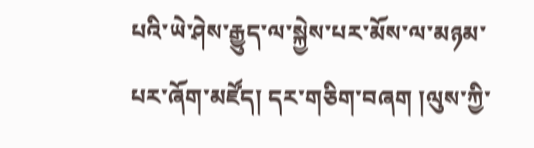པའི་ཡེ་ཤེས་རྒྱུད་ལ་སྐྱེས་པར་མོས་ལ་མཉམ་པར་ཞོག་མཛོད། དར་གཅིག་བཞག །ལུས་ཀྱི་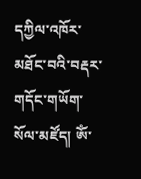དཀྱིལ་འཁོར་མཐོང་བའི་བརྡར་གདོང་གཡོག་སོལ་མཛོད། ༀ་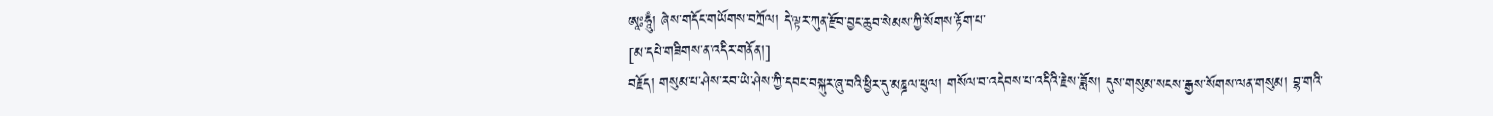ཨཱཿཧཱུྃ། ཞེས་གདོང་གཡོགས་བཀྲོལ། དེ་ལྟར་ཀུན་རྫོབ་བྱང་ཆུབ་སེམས་ཀྱི་སོགས་རྟོག་པ་
[མ་དཔེ་གཟིགས་ན་འདིར་གནོན།]
བརྗོད། གསུམ་པ་ཤེས་རབ་ཡེ་ཤེས་ཀྱི་དབང་བསྐུར་ཞུ་བའི་ཕྱིར་དུ་མཎྜལ་ཕུལ། གསོལ་བ་འདེབས་པ་འདིའི་རྗེས་ཟློས། དུས་གསུམ་སངས་རྒྱས་སོགས་ལན་གསུམ། བྷ་གའི་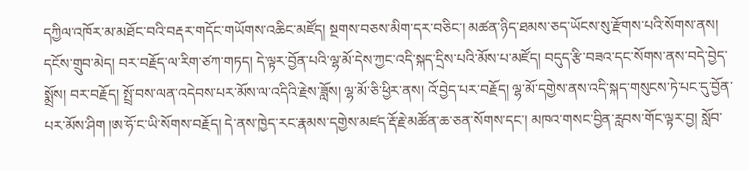དཀྱིལ་འཁོར་མ་མཐོང་བའི་བརྡར་གདོང་གཡོགས་འཆིང་མཛོད། སྔགས་བཅས་མིག་དར་བཅིང་། མཚན་ཉིད་ཐམས་ཅད་ཡོངས་སུ་རྫོགས་པའི་སོགས་ནས། དངོས་གྲུབ་མེད། བར་བརྗོད་ལ་རིག་ཙཀ་གཏད། དེ་ལྟར་བྱོན་པའི་ལྷ་མོ་དེས་ཀྱང་འདི་སྐད་དྲིས་པའི་མོས་པ་མཛོད། བདུད་རྩི་བཟའ་དང་སོགས་ནས་བདེ་བྱེད་སྨྲོས། བར་བརྗོད། སྤྲོ་བས་ལན་འདེབས་པར་མོས་ལ་འདིའི་རྗེས་ཟློས། ལྷ་མོ་ཅི་ཕྱིར་ནས། འོ་བྱེད་པར་བརྗོད། ལྷ་མོ་དགྱེས་ནས་འདི་སྐད་གསུངས་ཏེ་པང་དུ་བྱོན་པར་མོས་ཤིག །ཨ་ཧོ་ང་ཡི་སོགས་བརྗོད། དེ་ནས་ཁྱེད་རང་རྣམས་དགྱེས་མཛད་རྡོ་རྗེ་མཚོན་ཆ་ཅན་སོགས་དང་། མཁའ་གསང་བྱིན་རླབས་གོང་ལྟར་བྱ། སློབ་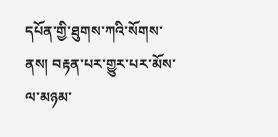དཔོན་གྱི་ཐུགས་ཀའི་སོགས་ནས། བརྟན་པར་གྱུར་པར་མོས་ལ་མཉམ་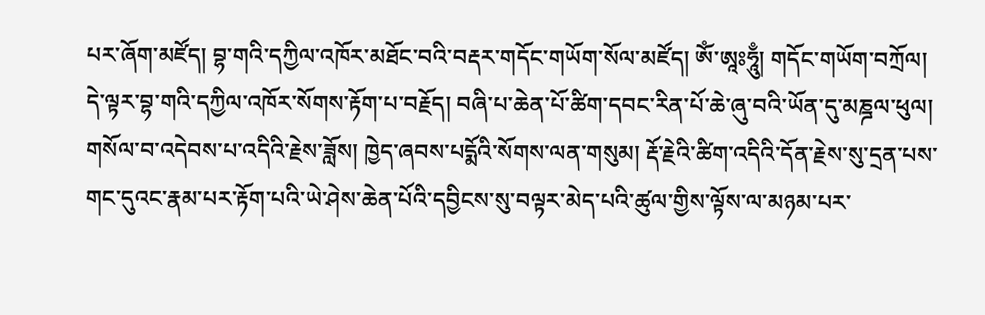པར་ཞོག་མཛོད། བྷ་གའི་དཀྱིལ་འཁོར་མཐོང་བའི་བརྡར་གདོང་གཡོག་སོལ་མཛོད། ༀ་ཨཱཿཧཱུྃ། གདོང་གཡོག་བཀྲོལ། དེ་ལྟར་བྷ་གའི་དཀྱིལ་འཁོར་སོགས་རྟོག་པ་བརྗོད། བཞི་པ་ཆེན་པོ་ཚིག་དབང་རིན་པོ་ཆེ་ཞུ་བའི་ཡོན་དུ་མཎྜལ་ཕུལ། གསོལ་བ་འདེབས་པ་འདིའི་རྗེས་ཟློས། ཁྱེད་ཞབས་པདྨོའི་སོགས་ལན་གསུམ། རྡོ་རྗེའི་ཚིག་འདིའི་དོན་རྗེས་སུ་དྲན་པས་གང་དུའང་རྣམ་པར་རྟོག་པའི་ཡེ་ཤེས་ཆེན་པོའི་དབྱིངས་སུ་བལྟར་མེད་པའི་ཚུལ་གྱིས་ལྟོས་ལ་མཉམ་པར་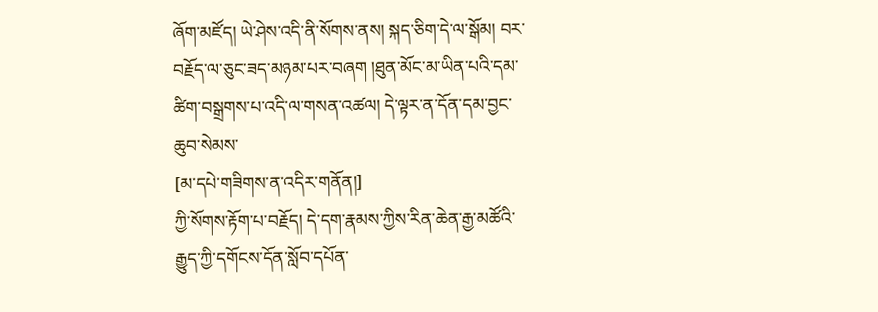ཞོག་མཛོད། ཡེ་ཤེས་འདི་ནི་སོགས་ནས། སྐད་ཅིག་དེ་ལ་སྒོམ། བར་བརྗོད་ལ་ཅུང་ཟད་མཉམ་པར་བཞག །ཐུན་མོང་མ་ཡིན་པའི་དམ་ཚིག་བསྒྲགས་པ་འདི་ལ་གསན་འཚལ། དེ་ལྟར་ན་དོན་དམ་བྱང་ཆུབ་སེམས་
[མ་དཔེ་གཟིགས་ན་འདིར་གནོན།]
ཀྱི་སོགས་རྟོག་པ་བརྗོད། དེ་དག་རྣམས་ཀྱིས་རིན་ཆེན་རྒྱ་མཚོའི་རྒྱུད་ཀྱི་དགོངས་དོན་སློབ་དཔོན་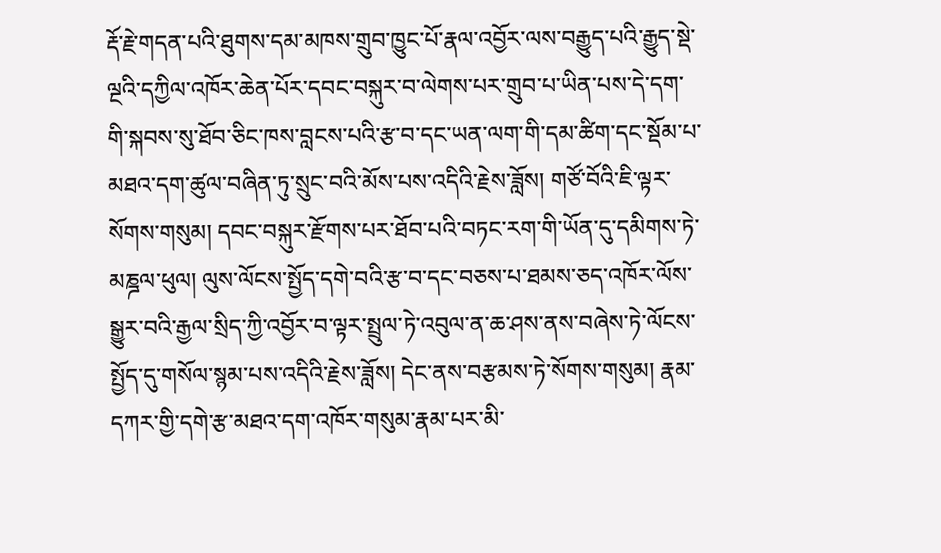རྡོ་རྗེ་གདན་པའི་ཐུགས་དམ་མཁས་གྲུབ་ཁྱུང་པོ་རྣལ་འབྱོར་ལས་བརྒྱུད་པའི་རྒྱུད་སྡེ་ལྔའི་དཀྱིལ་འཁོར་ཆེན་པོར་དབང་བསྐུར་བ་ལེགས་པར་གྲུབ་པ་ཡིན་པས་དེ་དག་གི་སྐབས་སུ་ཐོབ་ཅིང་ཁས་བླངས་པའི་རྩ་བ་དང་ཡན་ལག་གི་དམ་ཚིག་དང་སྡོམ་པ་མཐའ་དག་ཚུལ་བཞིན་ཏུ་སྲུང་བའི་མོས་པས་འདིའི་རྗེས་ཟློས། གཙོ་བོའི་ཇི་ལྟར་སོགས་གསུམ། དབང་བསྐུར་རྫོགས་པར་ཐོབ་པའི་བཏང་རག་གི་ཡོན་དུ་དམིགས་ཏེ་མཎྜལ་ཕུལ། ལུས་ལོངས་སྤྱོད་དགེ་བའི་རྩ་བ་དང་བཅས་པ་ཐམས་ཅད་འཁོར་ལོས་སྒྱུར་བའི་རྒྱལ་སྲིད་ཀྱི་འབྱོར་བ་ལྟར་སྤྲུལ་ཏེ་འབུལ་ན་ཆ་ཤས་ནས་བཞེས་ཏེ་ལོངས་སྤྱོད་དུ་གསོལ་སྙམ་པས་འདིའི་རྗེས་ཟློས། དེང་ནས་བརྩམས་ཏེ་སོགས་གསུམ། རྣམ་དཀར་གྱི་དགེ་རྩ་མཐའ་དག་འཁོར་གསུམ་རྣམ་པར་མི་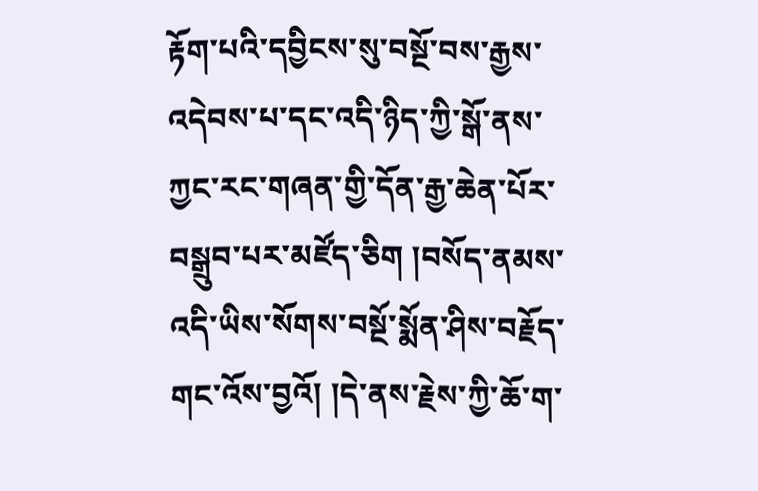རྟོག་པའི་དབྱིངས་སུ་བསྔོ་བས་རྒྱས་འདེབས་པ་དང་འདི་ཉིད་ཀྱི་སྒོ་ནས་ཀྱང་རང་གཞན་གྱི་དོན་རྒྱ་ཆེན་པོར་བསྒྲུབ་པར་མཛོད་ཅིག །བསོད་ནམས་འདི་ཡིས་སོགས་བསྔོ་སྨོན་ཤིས་བརྗོད་གང་འོས་བྱའོ། །དེ་ནས་རྗེས་ཀྱི་ཆོ་ག་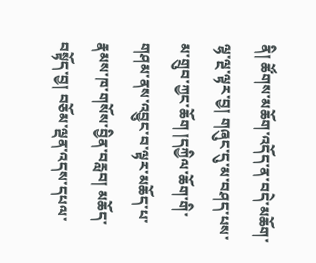ནི། ཚོགས་མཆོག་འདོད་ན་བདེ་མཆོག་ལྷ་ལྔ་ལྟར་བྱ། གཞུང་དུ་མ་བཤད་པས་མ་གྲུབ་ཀྱང་ཆོག །དཀྱིལ་ཆོག་གི་གཤམ་ནས་འབྱུང་བ་ལྟར་མཆོད་པ་རྣམས་ཁ་གསོས་བྱིན་བརླབ། མཆོད་བསྟོད་བྱ། བཅོམ་ལྡན་འདས་དཔལ་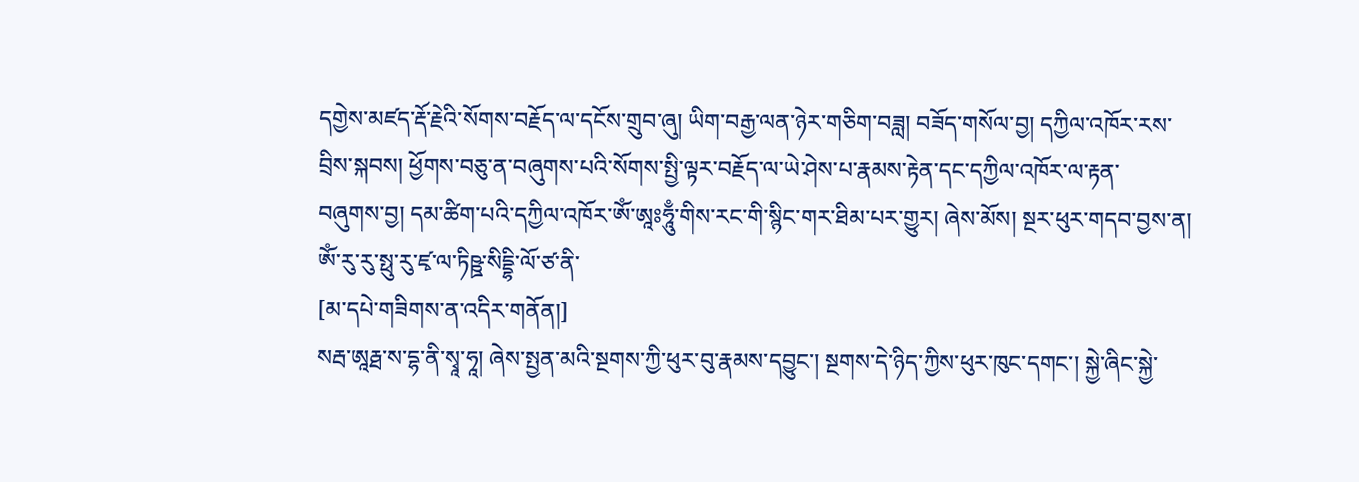དགྱེས་མཛད་རྡོ་རྗེའི་སོགས་བརྗོད་ལ་དངོས་གྲུབ་ཞུ། ཡིག་བརྒྱ་ལན་ཉེར་གཅིག་བཟླ། བཟོད་གསོལ་བྱ། དཀྱིལ་འཁོར་རས་བྲིས་སྐབས། ཕྱོགས་བཅུ་ན་བཞུགས་པའི་སོགས་སྤྱི་ལྟར་བརྗོད་ལ་ཡེ་ཤེས་པ་རྣམས་རྟེན་དང་དཀྱིལ་འཁོར་ལ་རྟན་བཞུགས་བྱ། དམ་ཚིག་པའི་དཀྱིལ་འཁོར་ༀ་ཨཱཿཧཱུྃ་གིས་རང་གི་སྙིང་གར་ཐིམ་པར་གྱུར། ཞེས་མོས། སྔར་ཕུར་གདབ་བྱས་ན། ༀ་རུ་རུ་སྥུ་རུ་ཛྭ་ལ་ཏིཥྛ་སིདྡྷི་ལོ་ཙ་ནི་
[མ་དཔེ་གཟིགས་ན་འདིར་གནོན།]
སརྦ་ཨཱརྠ་ས་དྷ་ནི་སྭཱ་ཧཱ། ཞེས་སྤྱན་མའི་སྔགས་ཀྱི་ཕུར་བུ་རྣམས་དབྱུང་། སྔགས་དེ་ཉིད་ཀྱིས་ཕུར་ཁུང་དགང་། སྐྱེ་ཞིང་སྐྱེ་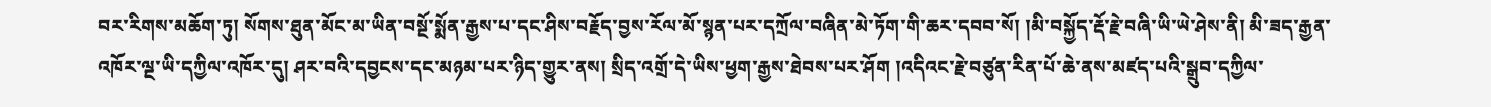བར་རིགས་མཆོག་ཏུ། སོགས་ཐུན་མོང་མ་ཡིན་བསྔོ་སྨོན་རྒྱས་པ་དང་ཤིས་བརྗོད་བྱས་རོལ་མོ་སྙན་པར་དཀྲོལ་བཞིན་མེ་ཏོག་གི་ཆར་དབབ་སོ། །མི་བསྐྱོད་རྡོ་རྗེ་བཞི་ཡི་ཡེ་ཤེས་ནི། མི་ཟད་རྒྱན་འཁོར་ལྔ་ཡི་དཀྱིལ་འཁོར་དུ། ཤར་བའི་དབྱངས་དང་མཉམ་པར་ཉིད་གྱུར་ནས། སྲིད་འགྲོ་དེ་ཡིས་ཕྱག་རྒྱས་ཐེབས་པར་ཤོག །འདིའང་རྗེ་བཙུན་རིན་པོ་ཆེ་ནས་མཛད་པའི་སྒྲུབ་དཀྱིལ་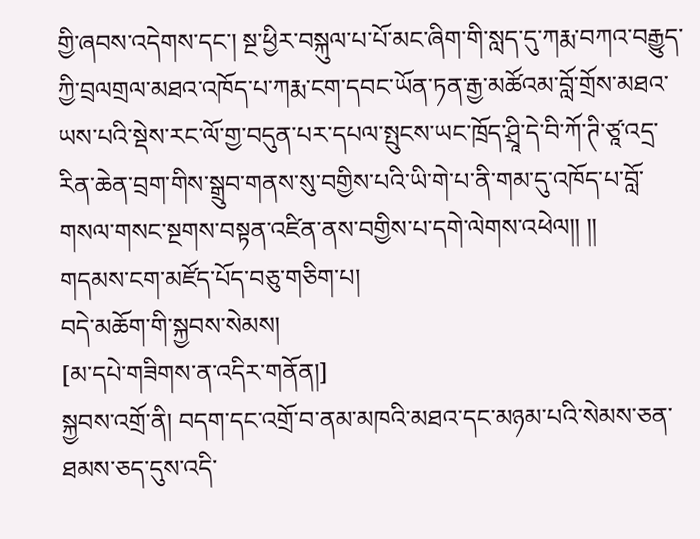གྱི་ཞབས་འདེགས་དང་། སྔ་ཕྱིར་བསྐུལ་པ་པོ་མང་ཞིག་གི་སླད་དུ་ཀརྨ་བཀའ་བརྒྱུད་ཀྱི་བྲལགྲལ་མཐའ་འཁོད་པ་ཀརྨ་ངག་དབང་ཡོན་ཏན་རྒྱ་མཚོའམ་བློ་གྲོས་མཐའ་ཡས་པའི་སྡེས་རང་ལོ་གྱ་བདུན་པར་དཔལ་སྤུངས་ཡང་ཁྲོད་ཤྲཱི་དེ་བི་ཀོ་ཊི་ཙཱ་འདྲ་རིན་ཆེན་བྲག་གིས་སྒྲུབ་གནས་སུ་བགྱིས་པའི་ཡི་གེ་པ་ནི་གམ་དུ་འཁོད་པ་བློ་གསལ་གསང་སྔགས་བསྟན་འཛིན་ནས་བགྱིས་པ་དགེ་ལེགས་འཕེལ།། །།
གདམས་ངག་མཛོད་པོད་བཅུ་གཅིག་པ།
བདེ་མཆོག་གི་སྐྱབས་སེམས།
[མ་དཔེ་གཟིགས་ན་འདིར་གནོན།]
སྐྱབས་འགྲོ་ནི། བདག་དང་འགྲོ་བ་ནམ་མཁའི་མཐའ་དང་མཉམ་པའི་སེམས་ཅན་ཐམས་ཅད་དུས་འདི་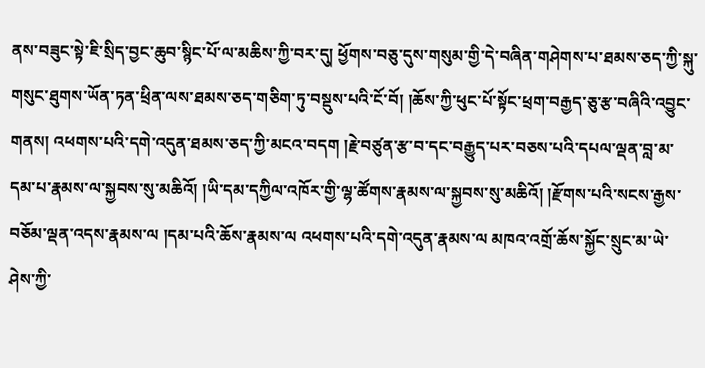ནས་བཟུང་སྟེ་ཇི་སྲིད་བྱང་ཆུབ་སྙིང་པོ་ལ་མཆིས་ཀྱི་བར་དུ། ཕྱོགས་བཅུ་དུས་གསུམ་གྱི་དེ་བཞིན་གཤེགས་པ་ཐམས་ཅད་ཀྱི་སྐུ་གསུང་ཐུགས་ཡོན་ཏན་ཕྲིན་ལས་ཐམས་ཅད་གཅིག་ཏུ་བསྡུས་པའི་ངོ་བོ། །ཆོས་ཀྱི་ཕུང་པོ་སྟོང་ཕྲག་བརྒྱད་ཅུ་རྩ་བཞིའི་འབྱུང་གནས། འཕགས་པའི་དགེ་འདུན་ཐམས་ཅད་ཀྱི་མངའ་བདག །རྗེ་བཙུན་རྩ་བ་དང་བརྒྱུད་པར་བཅས་པའི་དཔལ་ལྡན་བླ་མ་དམ་པ་རྣམས་ལ་སྐྱབས་སུ་མཆིའོ། །ཡི་དམ་དཀྱིལ་འཁོར་གྱི་ལྷ་ཚོགས་རྣམས་ལ་སྐྱབས་སུ་མཆིའོ། །རྫོགས་པའི་སངས་རྒྱས་བཅོམ་ལྡན་འདས་རྣམས་ལ །དམ་པའི་ཆོས་རྣམས་ལ འཕགས་པའི་དགེ་འདུན་རྣམས་ལ མཁའ་འགྲོ་ཆོས་སྐྱོང་སྲུང་མ་ཡེ་ཤེས་ཀྱི་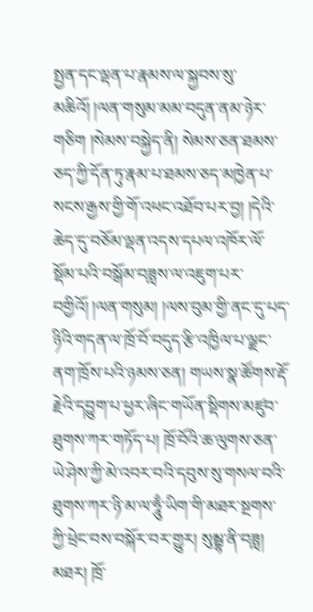སྤྱན་དང་ལྡན་པ་རྣམས་ལ་སྐྱབས་སུ་མཆིའོ། །ལན་གསུམ་མམ་བདུན་ནམ་ཉེར་གཅིག །སེམས་བསྐྱེད་ནི། སེམས་ཅན་ཐམས་ཅད་ཀྱི་དོན་ཏུ་རྣམ་པ་ཐམས་ཅད་མཁྱེན་པ་སངས་རྒྱས་གྱི་གོ་འཕང་འཐོབ་པར་བྱ། །དེའི་ཆེད་དུ་བཅོམ་ལྡན་འདས་དཔལ་འཁོར་ལོ་སྡོམ་པའི་བསྒོམ་བཟླས་ལ་འཇུག་པར་བགྱིའོ། །ལན་གསུམ། །ལས་བུམ་གྱི་ནང་དུ་པད་ཉིའི་གདན་ལ་ཁྲོ་བོ་བདུད་རྩི་འཁྱིལ་པ་ལྗང་ནག་ཁྲོས་པའི་ཉམས་ཅན། གཡས་སྣ་ཚོགས་རྡོ་རྗེའི་དབྱུག་པ་ཕྱར་ཞིང་གཡོན་སྡིགས་མཛུབ་ཐུགས་ཀར་གཏོད་པ། ཁྲོ་བོའི་ཆ་ལུགས་ཅན་ཡེ་ཤེས་ཀྱི་མེ་འབར་བའི་དབུས་སུ་གསལ་བའི་ཐུགས་ཀར་ཉི་མ་ལ་ཧཱུྃ་ཡིག་གི་མཐར་སྔགས་ཀྱི་ཕྲེང་བས་བསྐོར་བར་གྱུར། སུམྦྷ་ནི་བཟླ། མཐར། ཁྲོ་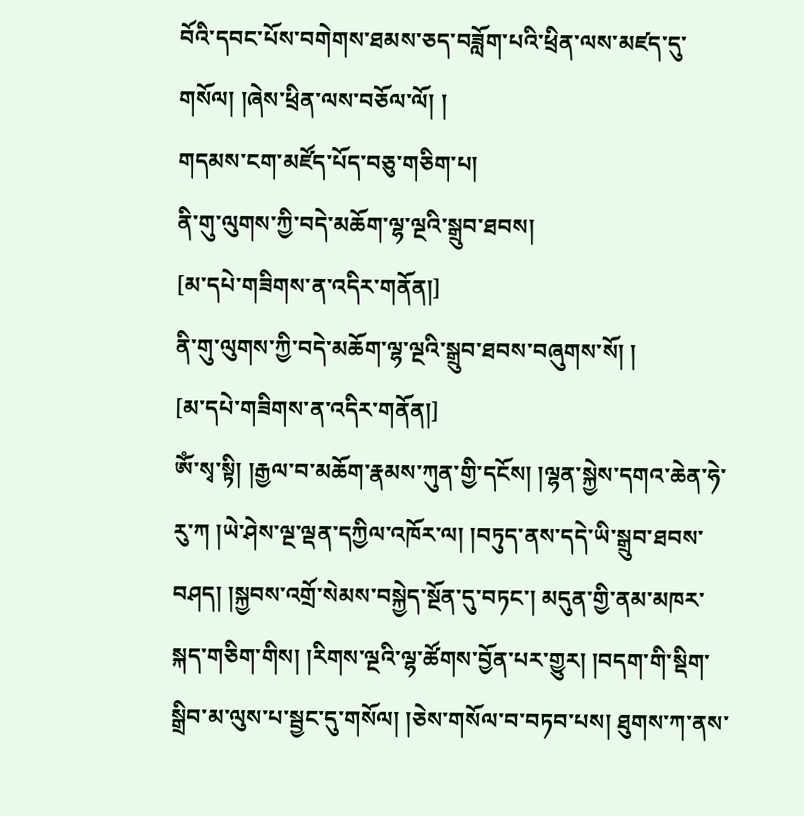བོའི་དབང་པོས་བགེགས་ཐམས་ཅད་བཟློག་པའི་ཕྲིན་ལས་མཛད་དུ་གསོལ། །ཞེས་ཕྲིན་ལས་བཅོལ་ལོ། །
གདམས་ངག་མཛོད་པོད་བཅུ་གཅིག་པ།
ནི་གུ་ལུགས་ཀྱི་བདེ་མཆོག་ལྷ་ལྔའི་སྒྲུབ་ཐབས།
[མ་དཔེ་གཟིགས་ན་འདིར་གནོན།]
ནི་གུ་ལུགས་ཀྱི་བདེ་མཆོག་ལྷ་ལྔའི་སྒྲུབ་ཐབས་བཞུགས་སོ། །
[མ་དཔེ་གཟིགས་ན་འདིར་གནོན།]
ༀ་སྭ་སྟི། །རྒྱལ་བ་མཆོག་རྣམས་ཀུན་གྱི་དངོས། །ལྷན་སྐྱེས་དགའ་ཆེན་ཧེ་རུ་ཀ །ཡེ་ཤེས་ལྔ་ལྡན་དཀྱིལ་འཁོར་ལ། །བཏུད་ནས་དདེ་ཡི་སྒྲུབ་ཐབས་བཤད། །སྐྱབས་འགྲོ་སེམས་བསྐྱེད་སྔོན་དུ་བཏང་། མདུན་གྱི་ནམ་མཁར་སྐད་གཅིག་གིས། །རིགས་ལྔའི་ལྷ་ཚོགས་བྱོན་པར་གྱུར། །བདག་གི་སྡིག་སྒྲིབ་མ་ལུས་པ་སྦྱང་དུ་གསོལ། །ཅེས་གསོལ་བ་བཏབ་པས། ཐུགས་ཀ་ནས་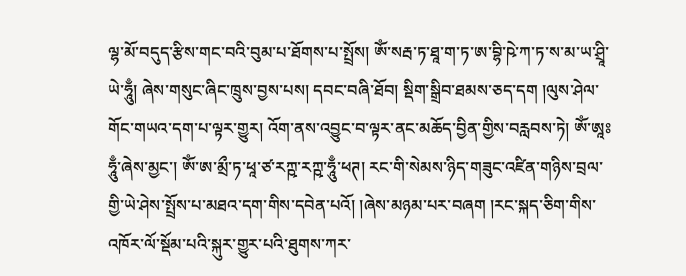ལྷ་མོ་བདུད་རྩིས་གང་བའི་བུམ་པ་ཐོགས་པ་སྤྲོས། ༀ་སརྦ་ཏ་ཐཱ་ག་ཏ་ཨ་བྷི་ཥེ་ཀ་ཏ་ས་མ་ཡ་ཤྲཱི་ཡེ་ཧཱུྃ། ཞེས་གསུང་ཞིང་ཁྲུས་བྱས་པས། དབང་བཞི་ཐོབ། སྡིག་སྒྲིབ་ཐམས་ཅད་དག །ལུས་ཤེལ་གོང་གཡའ་དག་པ་ལྟར་གྱུར། འོག་ནས་འབྱུང་བ་ལྟར་ནང་མཆོད་བྱིན་གྱིས་བརླབས་ཏེ། ༀ་ཨཱཿཧཱུྃ་ཞེས་མྱང་། ༀ་ཨ་མྲྀ་ཏ་ཕཱ་ཙ་རཀྵ་རཀྵ་ཧཱུྃ་ཕཊ། རང་གི་སེམས་ཉིད་གཟུང་འཛིན་གཉིས་བྲལ་གྱི་ཡེ་ཤེས་སྤྲོས་པ་མཐའ་དག་གིས་དབེན་པའོ། །ཞེས་མཉམ་པར་བཞག །རང་སྐད་ཅིག་གིས་འཁོར་ལོ་སྡོམ་པའི་སྐུར་གྱུར་པའི་ཐུགས་ཀར་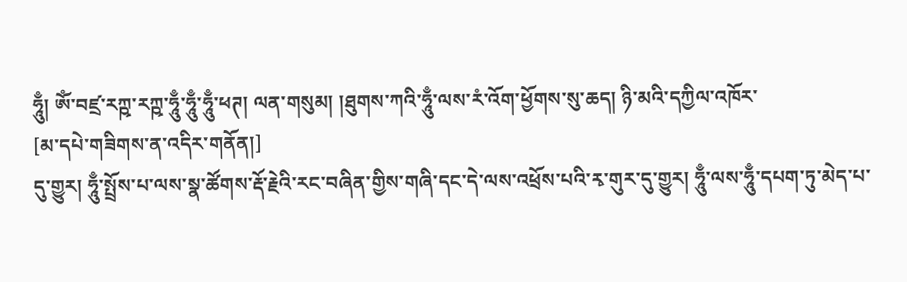ཧཱུྃ། ༀ་བཛྲ་རཀྵ་རཀྵ་ཧཱུྃ་ཧཱུྃ་ཧཱུྃ་ཕཊ། ལན་གསུམ། །ཐུགས་ཀའི་ཧཱུྃ་ལས་རཾ་འོག་ཕྱོགས་སུ་ཆད། ཉི་མའི་དཀྱིལ་འཁོར་
[མ་དཔེ་གཟིགས་ན་འདིར་གནོན།]
དུ་གྱུར། ཧཱུྃ་སྤྲོས་པ་ལས་སྣ་ཚོགས་རྡོ་རྗེའི་རང་བཞིན་གྱིས་གཞི་དང་དེ་ལས་འཕྲོས་པའི་རྭ་གུར་དུ་གྱུར། ཧཱུྃ་ལས་ཧཱུྃ་དཔག་ཏུ་མེད་པ་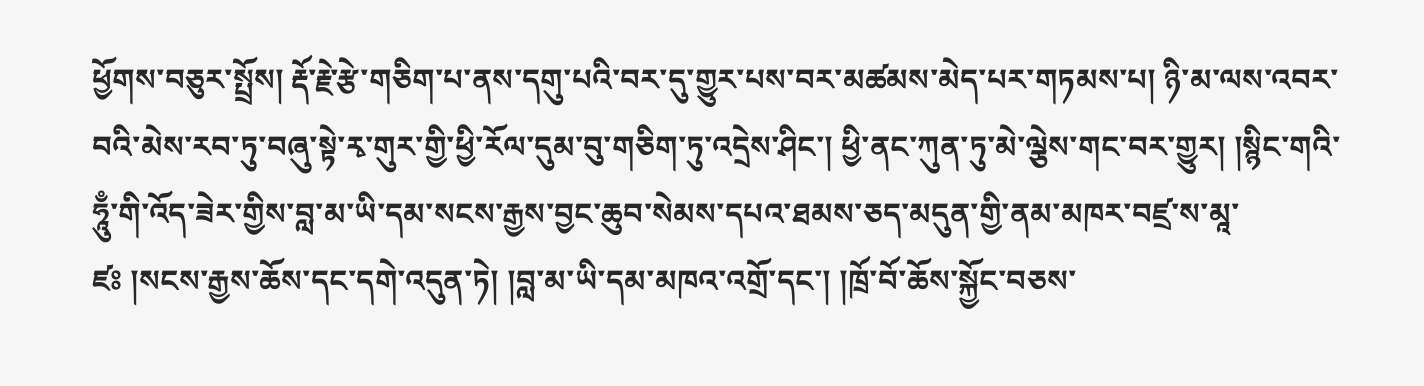ཕྱོགས་བཅུར་སྤྲོས། རྡོ་རྗེ་རྩེ་གཅིག་པ་ནས་དགུ་པའི་བར་དུ་གྱུར་པས་བར་མཚམས་མེད་པར་གཏམས་པ། ཉི་མ་ལས་འབར་བའི་མེས་རབ་ཏུ་བཞུ་སྟེ་རྭ་གུར་གྱི་ཕྱི་རོལ་དུམ་བུ་གཅིག་ཏུ་འདྲེས་ཤིང་། ཕྱི་ནང་ཀུན་ཏུ་མེ་ལྕེས་གང་བར་གྱུར། །སྙིང་གའི་ཧཱུྃ་གི་འོད་ཟེར་གྱིས་བླ་མ་ཡི་དམ་སངས་རྒྱས་བྱང་ཆུབ་སེམས་དཔའ་ཐམས་ཅད་མདུན་གྱི་ནམ་མཁར་བཛྲ་ས་མཱ་ཛཿ །སངས་རྒྱས་ཆོས་དང་དགེ་འདུན་ཏེ། །བླ་མ་ཡི་དམ་མཁའ་འགྲོ་དང་། །ཁྲོ་བོ་ཆོས་སྐྱོང་བཅས་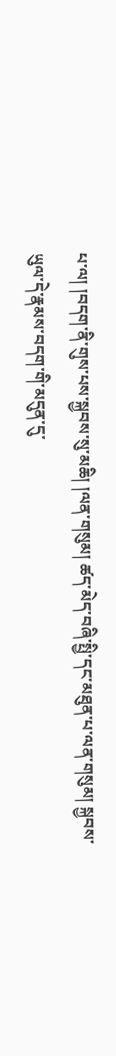པ་ལ། །བདག་ནི་གུས་པས་སྐྱབས་སུ་མཆི། །ལན་གསུམ། ཚད་མེད་བཞི་སྤྱི་དང་མཐུན་པ་ལན་གསུམ། སྐྱབས་ཡུལ་དེ་རྣམས་བདག་གི་མདུན་དུ་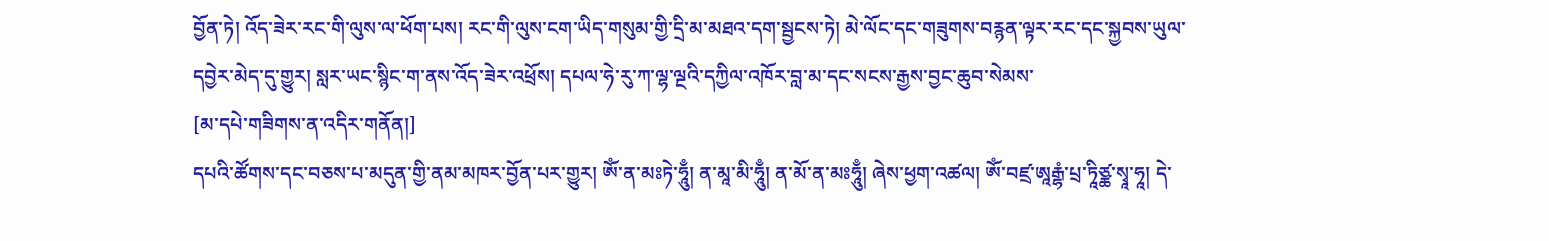བྱོན་ཏེ། འོད་ཟེར་རང་གི་ལུས་ལ་ཕོག་པས། རང་གི་ལུས་ངག་ཡིད་གསུམ་གྱི་དྲི་མ་མཐའ་དག་སྦྱངས་ཏེ། མེ་ལོང་དང་གཟུགས་བརྙན་ལྟར་རང་དང་སྐྱབས་ཡུལ་དབྱེར་མེད་དུ་གྱུར། སླར་ཡང་སྙིང་ག་ནས་འོད་ཟེར་འཕྲོས། དཔལ་ཧེ་རུ་ཀ་ལྷ་ལྔའི་དཀྱིལ་འཁོར་བླ་མ་དང་སངས་རྒྱས་བྱང་ཆུབ་སེམས་
[མ་དཔེ་གཟིགས་ན་འདིར་གནོན།]
དཔའི་ཚོགས་དང་བཅས་པ་མདུན་གྱི་ནམ་མཁར་བྱོན་པར་གྱུར། ༀ་ན་མཿཏེ་ཧཱུྃ། ན་མཱ་མི་ཧཱུྃ། ན་མོ་ན་མཿཧཱུྃ། ཞེས་ཕྱག་འཚལ། ༀ་བཛྲ་ཨཱརྒྷཾ་པྲ་ཏཱིཙྪ་སྭཱ་ཧཱ། དེ་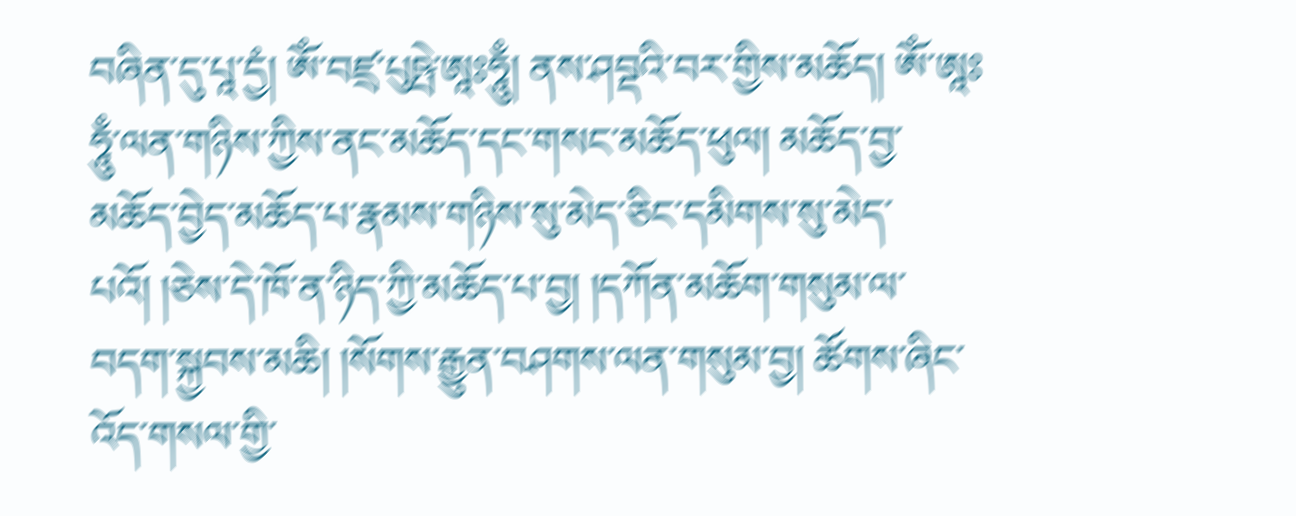བཞིན་དུ་པཱ་དྱཾ། ༀ་བཛྲ་པུཥྤེ་ཨཱཿཧཱུྃ། ནས་ཤབྡའི་བར་གྱིས་མཆོད། ༀ་ཨཱཿཧཱུྃ་ལན་གཉིས་ཀྱིས་ནང་མཆོད་དང་གསང་མཆོད་ཕུལ། མཆོད་བྱ་མཆོད་བྱེད་མཆོད་པ་རྣམས་གཉིས་སུ་མེད་ཅིང་དམིགས་སུ་མེད་པའོ། །ཅེས་དེ་ཁོ་ན་ཉིད་ཀྱི་མཆོད་པ་བྱ། །དཀོན་མཆོག་གསུམ་ལ་བདག་སྐྱབས་མཆི། །སོགས་རྒྱུན་བཤགས་ལན་གསུམ་བྱ། ཚོགས་ཞིང་འོད་གསལ་གྱི་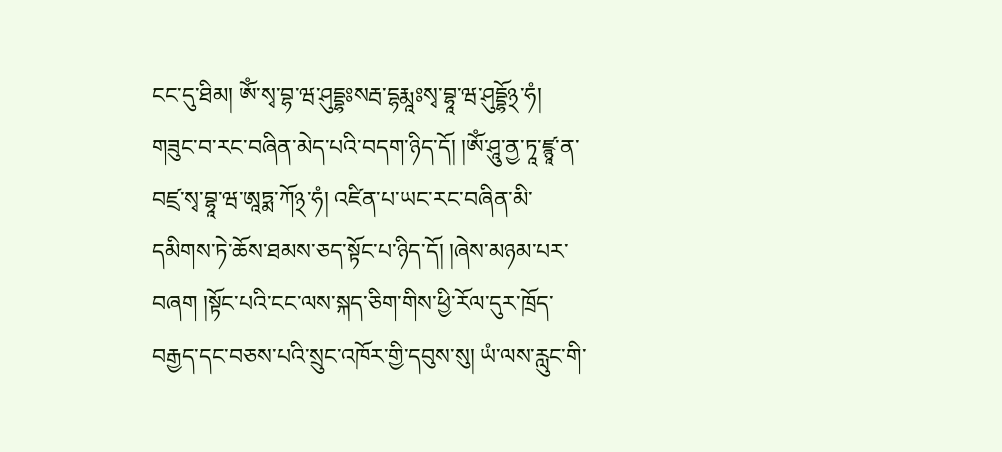ངང་དུ་ཐིམ། ༀ་སྭ་བྷ་ཝ་ཤུདྡྷཿསརྦ་དྷརྨཱཿསྭ་བྷཱ་ཝ་ཤུདྡྷོ྅་ཧཾ། གཟུང་བ་རང་བཞིན་མེད་པའི་བདག་ཉིད་དོ། །ༀ་ཤཱུ་ནྱ་ཏཱ་ཛྙཱ་ན་བཛྲ་སྭ་བྷཱ་ཝ་ཨཱཏྨ་ཀོ྅་ཧཾ། འཛིན་པ་ཡང་རང་བཞིན་མི་དམིགས་ཏེ་ཆོས་ཐམས་ཅད་སྟོང་པ་ཉིད་དོ། །ཞེས་མཉམ་པར་བཞག །སྟོང་པའི་ངང་ལས་སྐད་ཅིག་གིས་ཕྱི་རོལ་དུར་ཁྲོད་བརྒྱད་དང་བཅས་པའི་སྲུང་འཁོར་གྱི་དབུས་སུ། ཡཾ་ལས་རླུང་གི་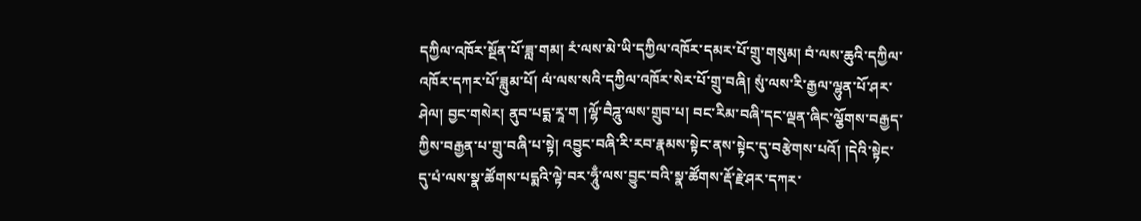དཀྱིལ་འཁོར་སྔོན་པོ་ཟླ་གམ། རཾ་ལས་མེ་ཡི་དཀྱིལ་འཁོར་དམར་པོ་གྲུ་གསུམ། བཾ་ལས་ཆུའི་དཀྱིལ་འཁོར་དཀར་པོ་ཟླུམ་པོ། ལཾ་ལས་སའི་དཀྱིལ་འཁོར་སེར་པོ་གྲུ་བཞི། སུཾ་ལས་རི་རྒྱལ་ལྷུན་པོ་ཤར་ཤེལ། བྱང་གསེར། ནུབ་པདྨ་རཱ་ག །ལྷོ་བཻཌཱུ་ལས་གྲུབ་པ། བང་རིམ་བཞི་དང་ལྡན་ཞིང་ལྕོགས་བརྒྱད་ཀྱིས་བརྒྱན་པ་གྲུ་བཞི་པ་སྟེ། འབྱུང་བཞི་རི་རབ་རྣམས་སྟེང་ནས་སྟེང་དུ་བརྩེགས་པའོ། །དེའི་སྟེང་དུ་པཾ་ལས་སྣ་ཚོགས་པདྨའི་ལྟེ་བར་ཧཱུྃ་ལས་བྱུང་བའི་སྣ་ཚོགས་རྡོ་རྗེ་ཤར་དཀར་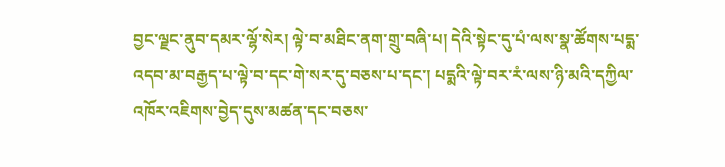བྱང་ལྗང་ནུབ་དམར་ལྷོ་སེར། ལྟེ་བ་མཐིང་ནག་གྲུ་བཞི་པ། དེའི་སྟེང་དུ་པཾ་ལས་སྣ་ཚོགས་པདྨ་འདབ་མ་བརྒྱད་པ་ལྟེ་བ་དང་གེ་སར་དུ་བཅས་པ་དང་། པདྨའི་ལྟེ་བར་རཾ་ལས་ཉི་མའི་དཀྱིལ་འཁོར་འཇིགས་བྱེད་དུས་མཚན་དང་བཅས་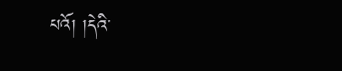པའོ། །དེའི་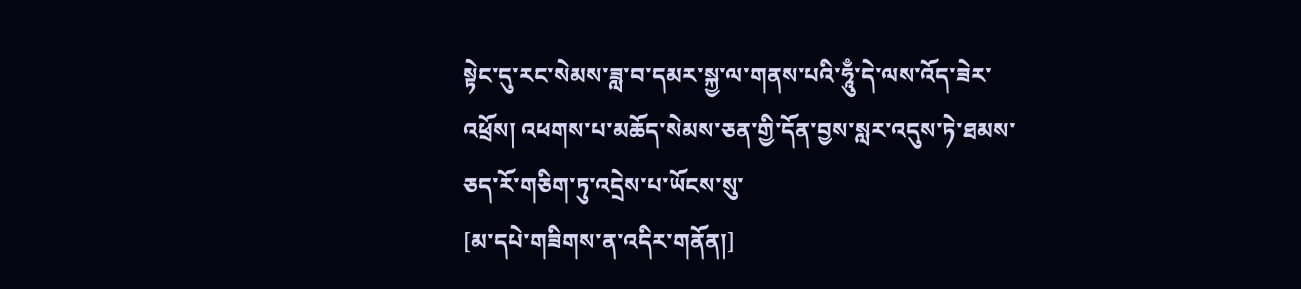སྟེང་དུ་རང་སེམས་ཟླ་བ་དམར་སྐྱ་ལ་གནས་པའི་ཧཱུྃ་དེ་ལས་འོད་ཟེར་འཕྲོས། འཕགས་པ་མཆོད་སེམས་ཅན་གྱི་དོན་བྱས་སླར་འདུས་ཏེ་ཐམས་ཅད་རོ་གཅིག་ཏུ་འདྲེས་པ་ཡོངས་སུ་
[མ་དཔེ་གཟིགས་ན་འདིར་གནོན།]